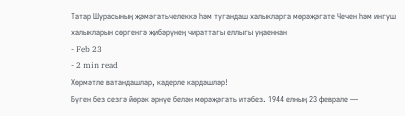Татар Шурасының җәмәгатьчелеккә һәм тугандаш халыкларга мөрәҗәгате Чечен һәм ингуш халыкларын сөргенгә җибәрүнең чираттагы еллыгы уңаеннан
- Feb 23
- 2 min read
Хөрмәтле ватандашлар, кадерле кардәшләр!
Бүген без сезгә йөрәк әрнүе белән мөрәҗәгать итәбез. 1944 елның 23 феврале —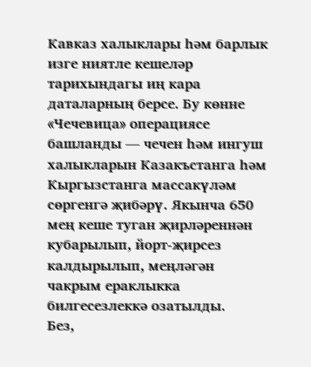Кавказ халыклары һәм барлык изге ниятле кешеләр тарихындагы иң кара даталарның берсе. Бу көнне «Чечевица» операциясе башланды — чечен һәм ингуш халыкларын Казакъстанга һәм Кыргызстанга массакүләм сөргенгә җибәрү. Якынча 650 мең кеше туган җирләреннән кубарылып, йорт-җирсез калдырылып, меңләгән чакрым ераклыкка билгесезлеккә озатылды.
Без,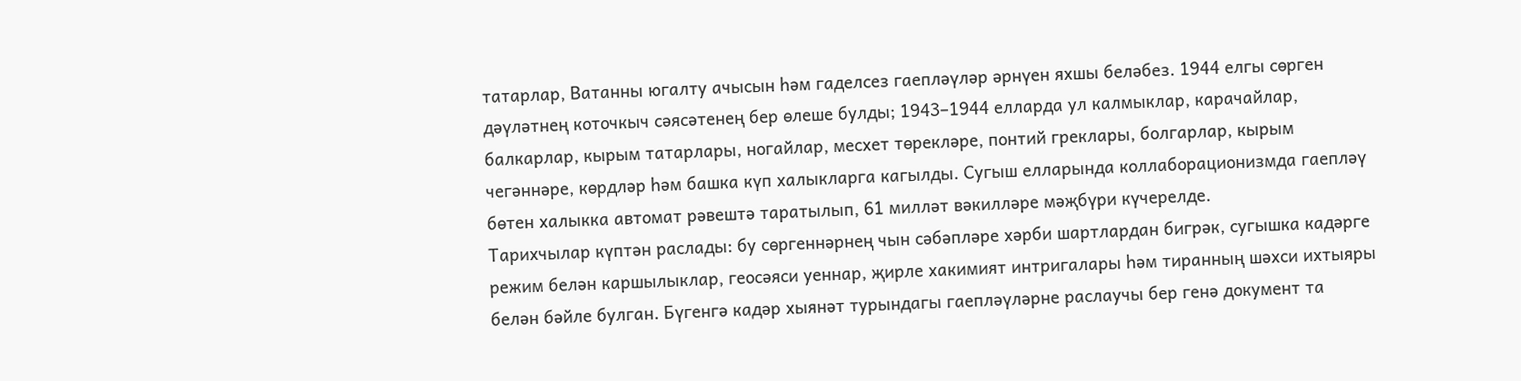татарлар, Ватанны югалту ачысын һәм гаделсез гаепләүләр әрнүен яхшы беләбез. 1944 елгы сөрген дәүләтнең коточкыч сәясәтенең бер өлеше булды; 1943–1944 елларда ул калмыклар, карачайлар, балкарлар, кырым татарлары, ногайлар, месхет төрекләре, понтий греклары, болгарлар, кырым чегәннәре, көрдләр һәм башка күп халыкларга кагылды. Сугыш елларында коллаборационизмда гаепләү бөтен халыкка автомат рәвештә таратылып, 61 милләт вәкилләре мәҗбүри күчерелде.
Тарихчылар күптән раслады: бу сөргеннәрнең чын сәбәпләре хәрби шартлардан бигрәк, сугышка кадәрге режим белән каршылыклар, геосәяси уеннар, җирле хакимият интригалары һәм тиранның шәхси ихтыяры белән бәйле булган. Бүгенгә кадәр хыянәт турындагы гаепләүләрне раслаучы бер генә документ та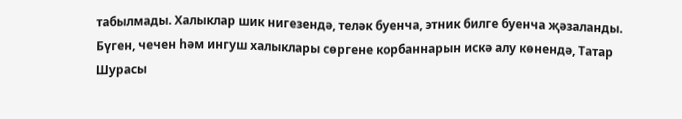табылмады. Халыклар шик нигезендә, теләк буенча, этник билге буенча җәзаланды.
Бүген, чечен һәм ингуш халыклары сөргене корбаннарын искә алу көнендә, Татар Шурасы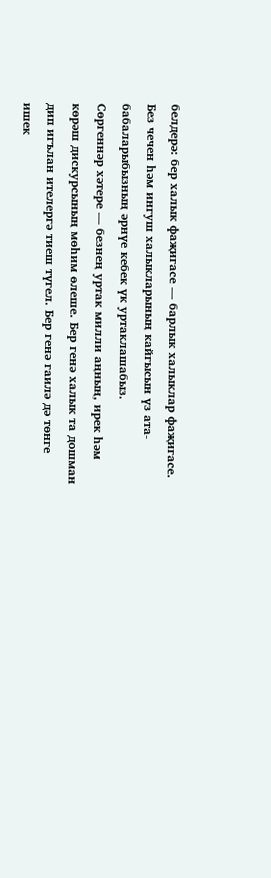белдерә: бер халык фаҗигасе — барлык халыклар фаҗигасе. Без чечен һәм ингуш халыкларының кайгысын үз ата-бабаларыбызның әрнүе кебек үк уртаклашабыз.
Сөргеннәр хәтере — безнең уртак милли аңның, ирек һәм көрәш дискурсының мөһим өлеше. Бер генә халык та дошман дип игълан ителергә тиеш түгел. Бер генә гаилә дә төнге ишек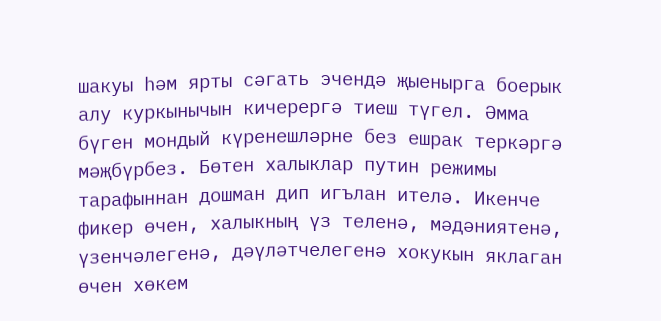шакуы һәм ярты сәгать эчендә җыенырга боерык алу куркынычын кичерергә тиеш түгел. Әмма бүген мондый күренешләрне без ешрак теркәргә мәҗбүрбез. Бөтен халыклар путин режимы тарафыннан дошман дип игълан ителә. Икенче фикер өчен, халыкның үз теленә, мәдәниятенә, үзенчәлегенә, дәүләтчелегенә хокукын яклаган өчен хөкем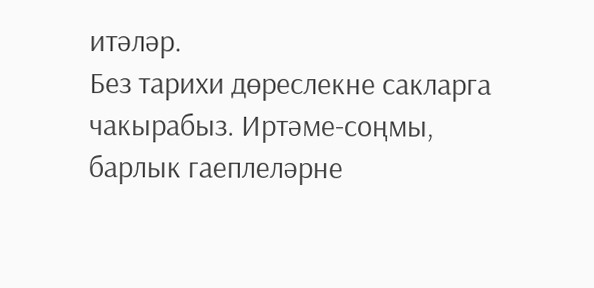итәләр.
Без тарихи дөреслекне сакларга чакырабыз. Иртәме-соңмы, барлык гаеплеләрне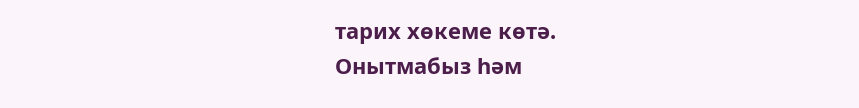тарих хөкеме көтә.
Онытмабыз һәм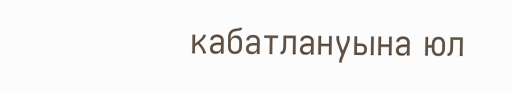кабатлануына юл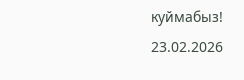куймабыз!
23.02.2026